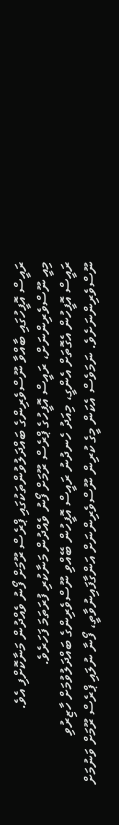ރައީސް އޮފީހުގައި ބާއްވާ ނޫސްވެރިންގެ ބައްދަލުވުންތަކުގައި ޕްރެސް ރޫމަށް ފޯނު ވެއްދުން މަނާކޮށްފި އެވެ.
މިއީ ނޫސްވެރިންނަށް، ރައީސް އޮފީހުގެ ޕްރެސް ރޫމަށް ފޯނު ވެއްދުން މަނާކުރި ފުރަތަމަ ފަހަރެވެ.
ރައީސް އޮފީހުން އެގޮތަށް އެންގީ، މިއަދު ހެނދުނު ރައީސް އޮފީހުން ބޭއްވި ނޫސްވެރިންގެ ބައްދަލުވުމަށް ހާޒިރުވި ނޫސްވެރިންނަށެވެ. ނަމަވެސް އެކަން މީގެ ކުރިން ނޫސްވެރިންނަށް އަންގާފައިނުވާތީ، ފޯނާ ނުލައި ޕްރެސް ރޫމަށް ވަނުމަށް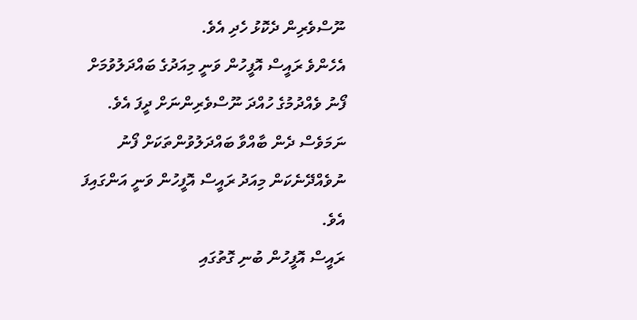ނޫސްވެރިން ދެކޮޅު ހެދި އެވެ.
އެހެންވެ ރައީސް އޮފީހުން ވަނީ މިއަދުގެ ބައްދަލުވުމަށް ފޯނު ވެއްދުމުގެ ހުއްދަ ނޫސްވެރިންނަށް ދީފަ އެވެ. ނަމަވެސް ދެން ބާއްވާ ބައްދަލުވުންތަކަށް ފޯނު ނުވެއްދޭނެކަން މިއަދު ރައީސް އޮފީހުން ވަނީ އަންގައިފަ އެވެ.
ރައީސް އޮފީހުން ބުނި ގޮތުގައި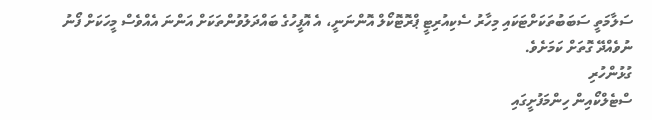ސަލާމަތީ ސަބަބުތަކަށްޓަކައި މިހާރު ސެކިއުރިޓީ ޕްރޮޓޮކޯލް އޮންނަނީ، އެ އޮފީހުގެ ބައްދަލުވުންތަކަށް އަންނަ އެއްވެސް މީހަކަށް ފޯނު ނުވެއްދޭ ގޮތަށް ކަމަށެވެ.
ގުޅުންހުރި
ސްޓެލްކޯއިން ހިންމަފުށީގައި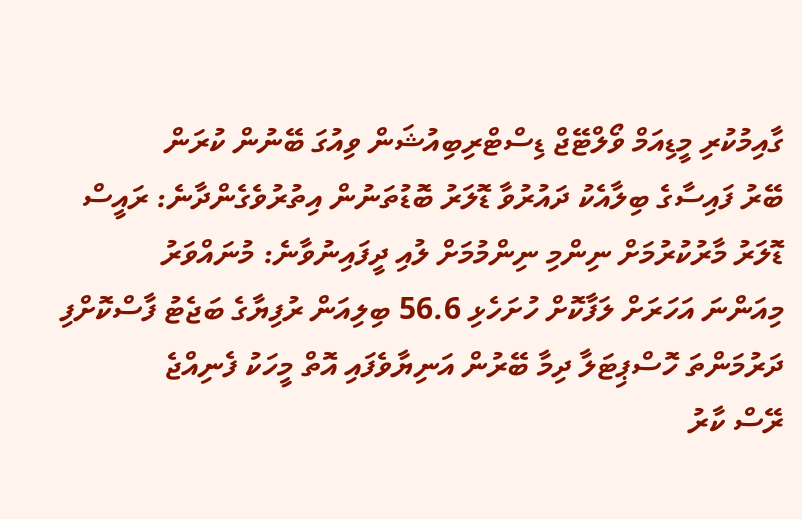ގާއިމުކުރި މީޑިއަމް ވޯލްޓޭޖް ޑިސްޓްރިބިއުޝަން ވިއުގަ ބޭނުން ކުރަން
ބޭރު ފައިސާގެ ބިލާއެކު ދައުރުވާ ޑޮލަރު ބޮޑުތަނުން އިތުރުވެގެންދާނެ: ރައީސް
ޑޮލަރު މާރުކުރުމަށް ނިންމި ނިންމުމަށް ލުއި ދީފައިނުވާނެ: މުނައްވަރު
މިއަންނަ އަހަރަށް ލަފާކޮށް ހުށަހެޅި 56.6 ބިލިއަން ރުފިޔާގެ ބަޖެޓު ފާސްކޮށްފި
ދަރުމަންތަ ހޮސްޕިޓަލާ ދިމާ ބޭރުން އަނިޔާވެފައި އޮތް މީހަކު ފެނިއްޖެ
ރޭސް ކާރު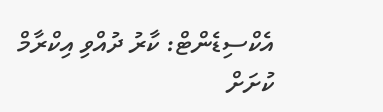އެކްސިޑެންޓް: ކާރު ދުއްވި އިކްރާމް ކުށަށް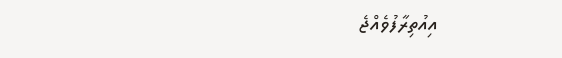އިއުތިރާފުވެއްޖެ